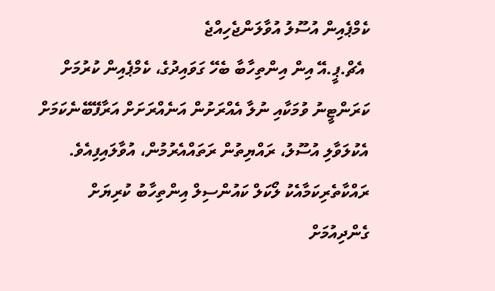ކެމްޕެއިން އުސޫލު އުވާލަންޖެހިއްޖެ
 އެޗް.ޕީ.އޭ އިން އިންތިހާބާ ބެހޭ ގަވައިދުގެ، ކެމްޕެއިން ކުރުމަށް ކަރަންޓީނު ވުމަކާއި ނުލާ އެއްރަށުން އަނެއްރަށަށް އަރާފޭބޭނެކަމަށް އެކުލަވާލި އުސޫލު، ރައްޔިތުން ރަތައްއެރުމުން، އުވާލައިފިއެވެ.
ރައްކާތެރިކަމާއެކު ލޯކަލް ކައުންސިލް އިންތިހާބު ކުރިޔަށް ގެންދިއުމަށް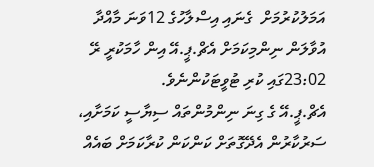އަމަލުކުރުމަށް  ގެނައި އިސްލާހުގެ 12ވަނަ މާއްދާ އުވާލަން ނިންމިކަމަށް އެޗް.ޕީ.އޭ އިން ހާމަކުރީ ރޭ 23:02ގައި ކުރި ޓުވީޓަކުންނެވެ.
އެޗް.ޕީ.އޭ ގެ ގިނަ ނިންމުންތައް ސިޔާސީ ކަމަށާއި، ސަރުކާރުން އެދޭގޮތަށް ކަންކަން ކުރާކަމަށް ބައެއް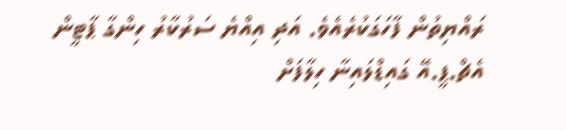ރައްޔިތުން ފާހަގަކުރެއެވެ. އަދި އިއްޔެ ސަރުކާރު ހިންގާ ޕާޓީން އެޗް.ޕީ.އޭ ގައިޑްލައިނާ ހިލާފަށް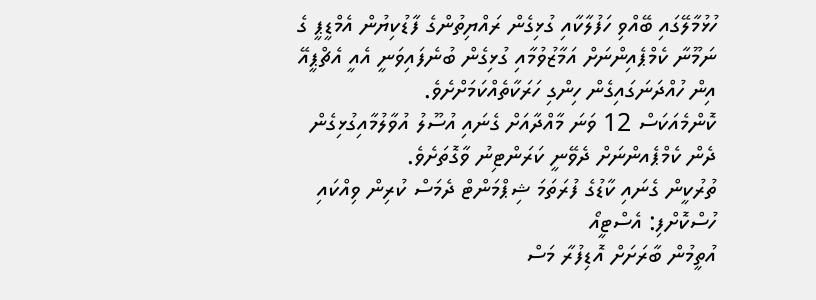ހުޅުމާލޭގައި ބޭއްވި ހަފުލާކާއި ގުޅިގެން ރައްޔިތުންގެ ފާޑުކިޔުން އެމްޑީޕީ ގެ ނަމޫނާ ކެމްޕެއިންނަށް އަމާޒުވުމާއި ގުޅިގެން ބުނެފައިވަނީ އެއީ އެޗްޕީއޭ އިން ހުއްދަނަގައިގެން ހިންގި ހަރަކާތެއްކަމަށްށެވެ.
ކޮންމެއަކަސް 12 ވަނަ މާއްދާއަށް ގެނައި އުސޫލު އުވާލުމާއިގުޅިގެން ދެން ކެމްޕެއންނަށް ދެވޭނީ ކަރަންޓިނު ވާގޮތަށެވެ.
ތުރުކީން ގެނައި ކާޑުގެ ފުރަތަމަ ޝިޕްމަންޓް ދެމަސް ކުރިން ވިއްކައި ހުސްކޮށްފި: އެސްޓީއޯ
އުތީމުން ބާރަށަށް އޮޑިފުރާ މަސް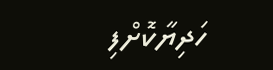ހަދިޔާކޮށްފި